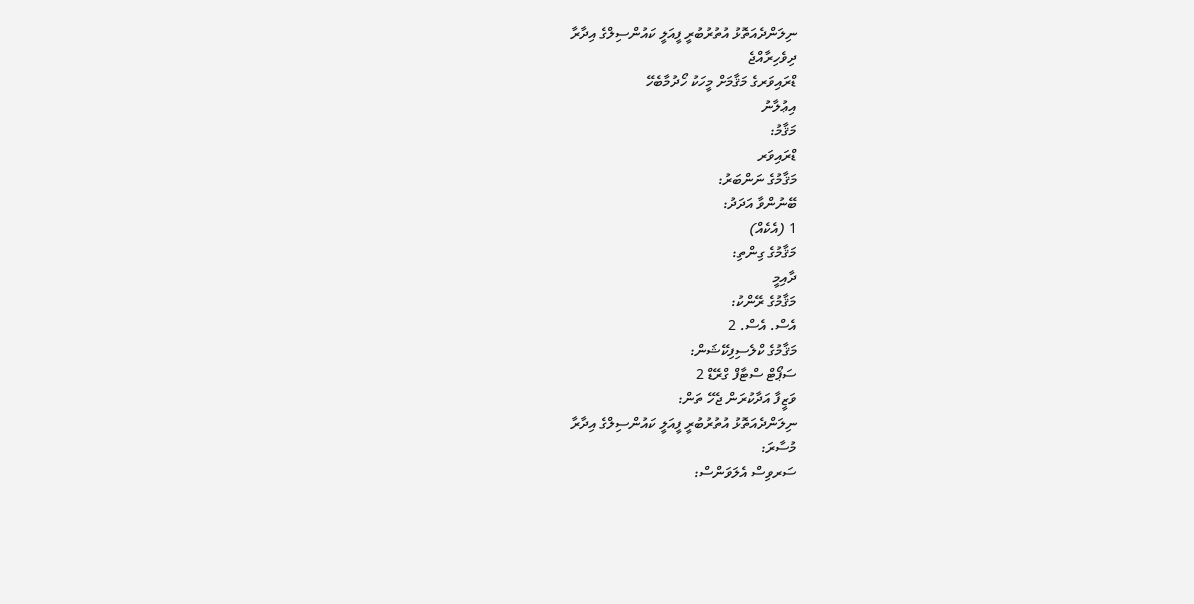ނިލަންދެއަތޮޅު އުތުރުބުރީ ފީއަލީ ކައުންސިލްގެ އިދާރާ
ދިވެހިރާއްޖެ
ޑްރައިވަރގެ މަޤާމަށް މީހަކު ހޯދުމާބެހޭ
އިޢުލާނު
މަޤާމު:
ޑްރައިވަރ
މަޤާމުގެ ނަންބަރު:
ބޭނުންވާ އަދަދު:
1 (އެކެއް)
މަޤާމުގެ ގިންތި:
ދާއިމީ
މަޤާމުގެ ރޭންކު:
އެސް. އެސް. 2
މަޤާމުގެ ކްލެސިފިކޭޝަން:
ސަޕޯޓް ސްޓާފް ގްރޭޑް 2
ވަޒީފާ އަދާކުރަން ޖެހޭ ތަން:
ނިލަންދެއަތޮޅު އުތުރުބުރީ ފީއަލީ ކައުންސިލްގެ އިދާރާ
މުސާރަ:
ސަރވިސް އެލަވަންސް: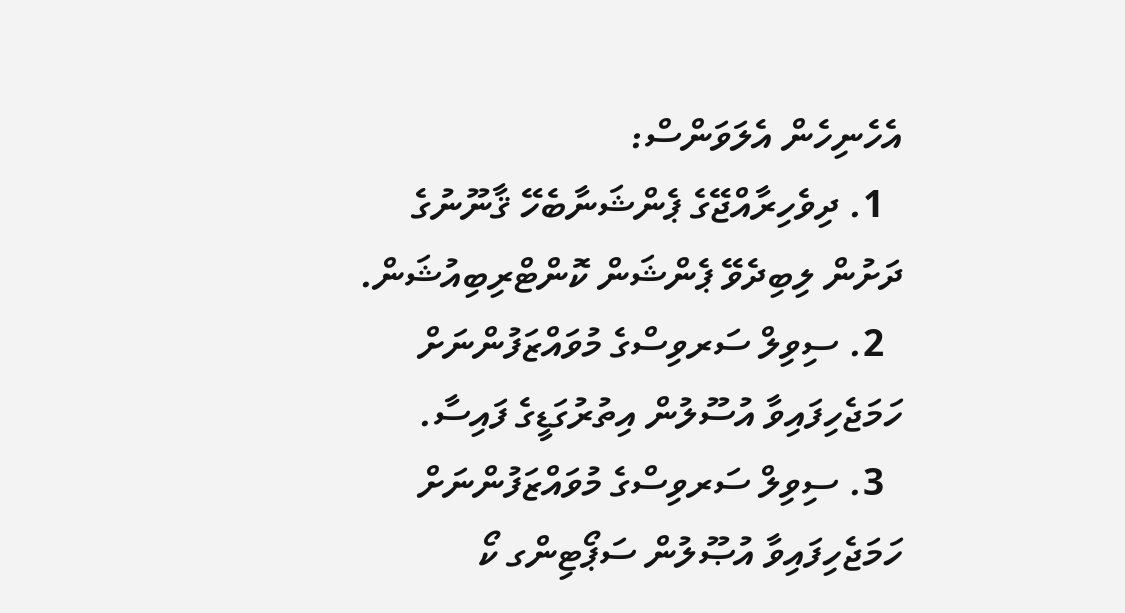އެހެނިހެން އެލަވަންސް:
  1. ދިވެހިރާއްޖޭގެ ޕެންޝަނާބެހޭ ޤާނޫނުގެ ދަށުން ލިބިދެވޭ ޕެންޝަން ކޮންޓްރިބިއުޝަން.
  2. ސިވިލް ސަރވިސްގެ މުވައްޒަފުންނަށް ހަމަޖެހިފައިވާ އުސޫލުން އިތުރުގަޑީގެ ފައިސާ.
  3. ސިވިލް ސަރވިސްގެ މުވައްޒަފުންނަށް ހަމަޖެހިފައިވާ އުޞޫލުން ސަޕޯޓިންގ ކޯ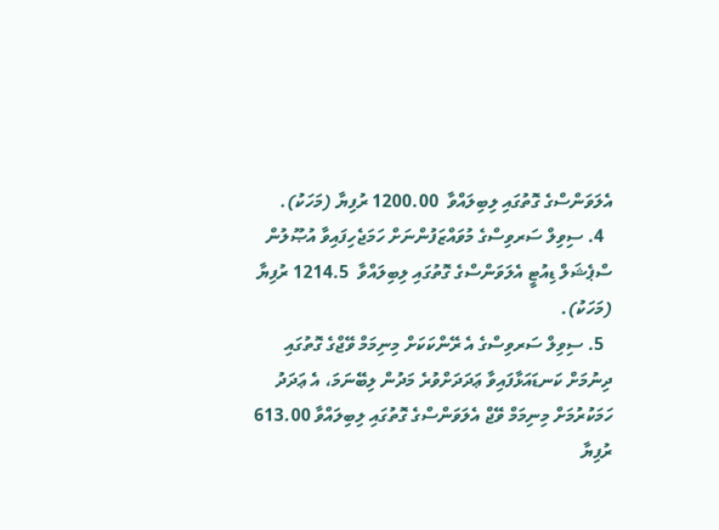އެލަވަންސްގެ ގޮތުގައި ލިބިލައްވާ  1200.00 ރުފިޔާ (މަހަކު).
  4. ސިވިލް ސަރވިސްގެ މުވައްޒަފުންނަށް ހަމަޖެހިފައިވާ އުޞޫލުން ސްޕެޝަލް ޑިއުޓީ އެލަވަންސްގެ ގޮތުގައި ލިބިލައްވާ  1214.5 ރުފިޔާ (މަހަކު).
  5. ސިވިލް ސަރވިސްގެ އެ ރޭންކަކަށް މިނިމަމް ވޭޖްގެ ގޮތުގައި ދިނުމަށް ކަނޑައަޅާފައިވާ ޢަދަދަށްވުރެ މަދުން ލިބޭނަމަ، އެ ޢަދަދު ހަމަކުރުމަށް މިނިމަމް ވޭޖް އެލަވަންސްގެ ގޮތުގައި ލިބިލައްވާ 613.00 ރުފިޔާ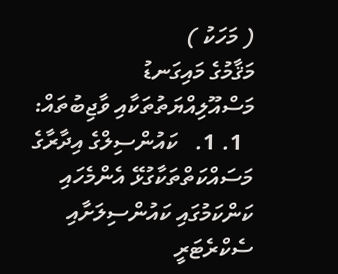( މަހަކު )
މަޤާމުގެ މައިގަނޑު މަސްއޫލިއްޔަތުތަކާއި ވާޖިބުތައް:
  1. 1.   ކައުންސިލްގެ އިދާރާގެ މަސައްކަތްތަކާގުޅޭ އެންމެހައި ކަންކަމުގައި ކައުންސިލަށާއި ސެކްރެޓަރީ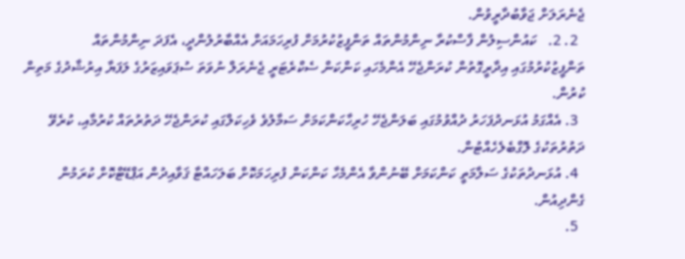ޖެނެރަލަށް ޖަވާބުދާރީވުން.
  2. 2.   ކައުންސިލުން ފާސްކުރާ ނިންމުންތައް ތަންފީޒުކުރުމަށް ފުރިހަމައަށް އެއްބާރުލުންދީ، އެފަދަ ނިންމުންތައް ތަންފީޒުކުރުމުގައި އިދާރީގޮތުން ކުރަންޖެހޭ އެންމެހައި ކަންކަން ސެކްރެޓަރީ ޖެނެރަލް ނުވަތަ ސުޕަވައިޒަރުގެ ލަފަޔާ އިރުޝާދުގެ މަތިން ކުރުން.
  3. އެއްގަމު އުޅަނދުފަހަރު ދުއްވުމުގައި ބަލަންޖެހޭ ހުރިހާކަންކަމަށް ސަމާލުވެ ވެހިކަލްގައި ކުރަންޖެހޭ ދަތުރުތައް ކުރުމާއި، ކުރެވޭ ދަތުރުތަކުގެ ލޮގްބެލެހެއްޓުން.
  4. އުޅަނދުތަކުގެ ސަލާމަތީ ކަންކަމަށް ބޭނުންވާ އެންމެހާ ކަންކަން ފުރިހަމަކޮށް ބަލަހައްޓާ ޤަވާއިދުން އަޕްޑޭޓްކޮށް ކުރަމުން ގެންދިއުން.
  5.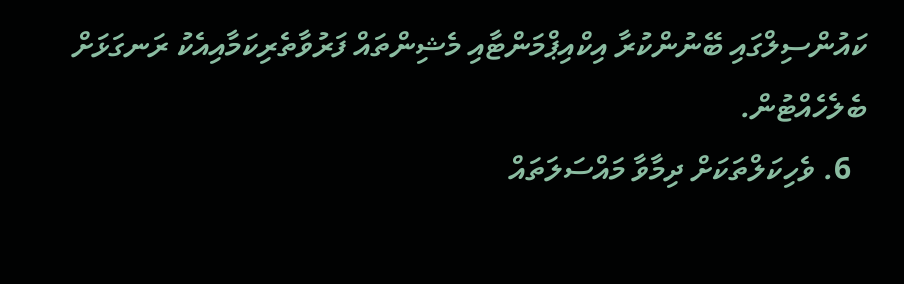ކައުންސިލްގައި ބޭނުންކުރާ އިކްއިޕްމަންޓާއި މެޝިންތައް ފަރުވާތެރިކަމާއިއެކު ރަނގަޅަށް ބެލެހެއްޓުން.
  6. ވެހިކަލްތަކަށް ދިމާވާ މައްސަލަތައް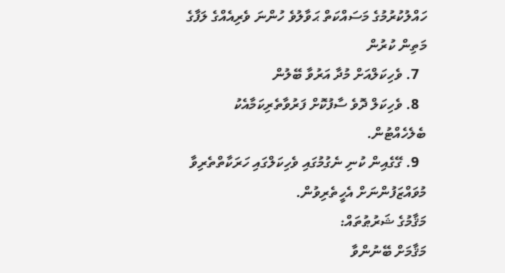ހައްލުކުރުމުގެ މަސައްކަތް ޙަވާލުވެ ހުންނަ ވެރިއެއްގެ ލަފާގެ މަތިން ކުރުން
  7. ވެހިކަލްއަށް މުދާ އަރުވާ ބޭލުން
  8. ވެހިކަލް ދޮވެ ސާފުކޮށް ފަރުވާތެރިކަމާއެކު ބެލެހެއްޓުން.
  9. ގޭގެއިން ކުނި ނެގުމުގައި ވެހިކަލްގައި ހަރަކާތްތެރިވާ މުވައްޒަފުންނަށް އެހީތެރިވުން.
މަޤާމުގެ ޝަރުޠުތައް:
މަޤާމަށް ބޭނުންވާ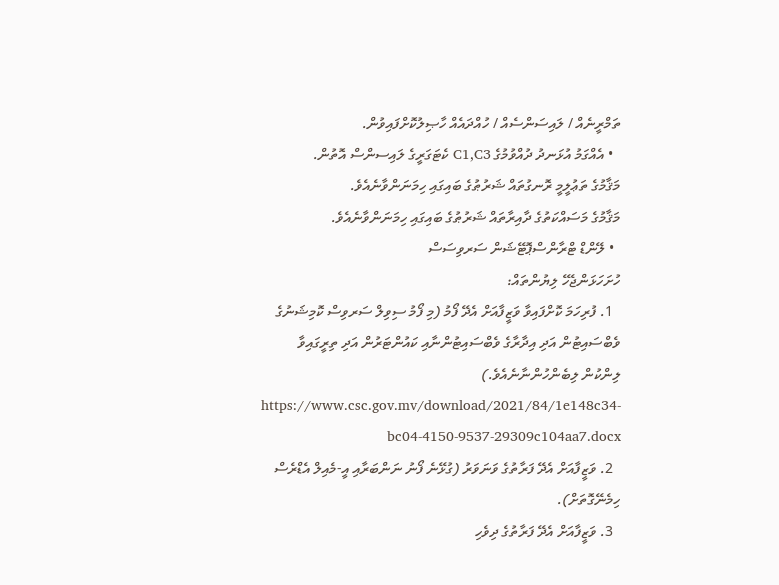ތަމްރީނެއް / ލައިސަންސެއް / ހުއްދައެއް ހާޞިލުކޮށްފައިވުން.
  • އެއްގަމު އުޅަނދު ދުއްވުމުގެ C1,C3 ކެޓަގަރީގެ ލައިސންސް އޮތުން.
މަޤާމުގެ ތަޢުލީމީ ރޮނގުތައް ޝަރުޠުގެ ބައިގައި ހިމަނަންވާނެއެވެ.
މަޤާމުގެ މަސައްކަތުގެ ދާއިރާތައް ޝަރުޠުގެ ބައިގައި ހިމަނަންވާނެއެވެ.
  • ލޭންޑް ޓްރާންސްޕޮޓޭޝަން ސަރވިސަސް
ހުށަހަޅަންޖެހޭ ލިޔުންތައް:
  1. ފުރިހަމަ ކޮށްފައިވާ ވަޒީފާއަށް އެދޭ ފޯމު (މި ފޯމު ސިވިލް ސަރވިސް ކޮމިޝަނުގެ ވެބްސައިޓުން އަދި އިދާރާގެ ވެބްސައިޓުންނާއި ކައުންޓަރުން އަދި ތިރީގައިވާ ލިންކުން ލިބެންހުންނާނެއެވެ.)  https://www.csc.gov.mv/download/2021/84/1e148c34-bc04-4150-9537-29309c104aa7.docx
  2. ވަޒީފާއަށް އެދޭ ފަރާތުގެ ވަނަވަރު (ގުޅޭނެ ފޯނު ނަންބަރާއި އީ-މެއިލް އެޑްރެސް ހިމެނޭގޮތަށް).
  3. ވަޒީފާއަށް އެދޭ ފަރާތުގެ ދިވެހި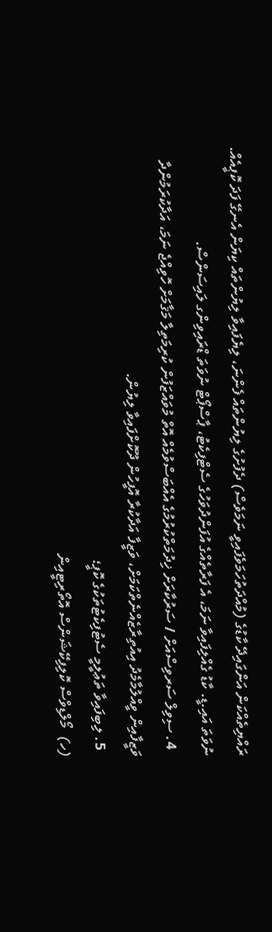ރައްޔިތެއްކަން އަންގައިދޭ ކާޑުގެ (މުއްދަތުހަމަވެފައިވީ ނަމަވެސް) ދެފުށުގެ ލިޔުންތައް ފެންނަ، ލިޔެފައިވާ ލިޔުންތައް ކިޔަން އެނގޭ ފަދަ ކޮޕީއެއް. ނުވަތަ އައި.ޑީ. ކާޑު ގެއްލިފައިވާ ނަމަ، އެ ފަރާތެއްގެ އުފަންދުވަހުގެ ސެޓްފިކެޓު، ޕާސްޕޯޓް ނުވަތަ ޑްރައިވިންގ ލައިސަންސް.
  4. ސިވިލް ސަރވިސްއަށް / ސަރުކާރަށް ޚިދުމަތްކުރުމުގެ އެއްބަސްވުމެއް އޮތް މުވައްޒަފުން ކުރިމަތިލާ މަޤާމަށް ހޮވިއްޖެ ނަމަ، އަދާކުރަމުންދާ ވަޒީފާއިން ވީއްލުމާމެދު އިއުތިރާޒެއްނެތްކަމަށް، ވަޒީފާ އަދާކުރާ އޮފީހުން ދޫކޮށްފައިވާ ލިޔުން.
  5. ލިބިފައިވާ ތަޢުލީމީ ސެޓުފިކެޓުތަކުގެ ކޮޕީ؛
(ހ)  މޯލްޑިވްސް ކޮލިފިކޭޝަންސް އޮތޯރިޓީއިން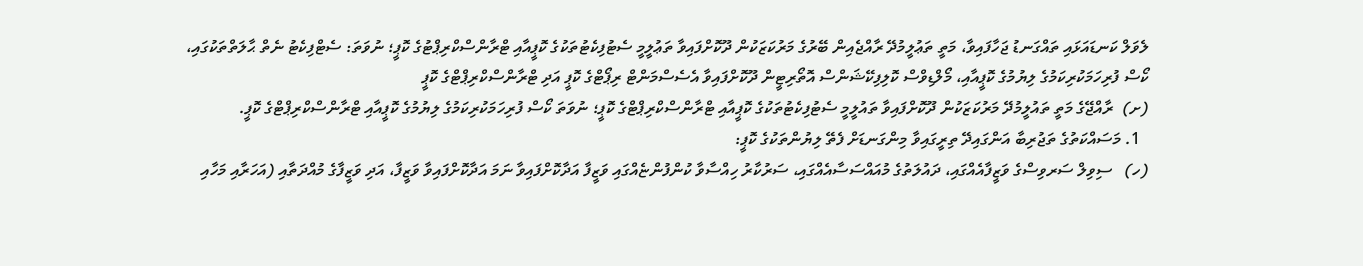ލެވަލް ކަނޑައަޅައި ތައްގަނޑު ޖަހާފައިވާ، މަތީ ތަޢުލީމުދޭ ރާއްޖެއިން ބޭރުގެ މަރުކަޒަކުން ދޫކޮށްފައިވާ ތަޢުލީމީ ސެޓުފިކެޓުތަކުގެ ކޮޕީއާއި ޓްރާންސްކްރިޕްޓުގެ ކޮޕީ؛ ނުވަތަ: ސެޓްފިކެޓު ނެތް ޙާލަތްތަކުގައި، ކޯސް ފުރިހަމަކުރިކަމުގެ ލިޔުމުގެ ކޮޕީއާއި، މޯލްޑިވްސް ކޮލިފިކޭޝަންސް އޮތޯރިޓީން ދޫކޮށްފައިވާ އެސެސްމަންޓް ރިޕޯޓްގެ ކޮޕީ އަދި ޓްރާންސްކްރިޕްޓްގެ ކޮޕީ
(ށ)  ރާއްޖޭގެ މަތީ ތައުލީމުދޭ މަރުކަޒަކުން ދޫކޮށްފައިވާ ތައުލީމީ ސެޓުފިކެޓުތަކުގެ ކޮޕީއާއި ޓްރާންސްކްރިޕްޓްގެ ކޮޕީ؛ ނުވަތަ ކޯސް ފުރިހަމަކުރިކަމުގެ ލިޔުމުގެ ކޮޕީއާއި ޓްރާންސްކްރިޕްޓްގެ ކޮޕީ.
  1. މަސައްކަތުގެ ތަޖުރިބާ އަންގައިދޭ ތިރީގައިވާ މިންގަނޑަށް ފެތޭ ލިޔުންތަކުގެ ކޮޕީ:
(ހ)   ސިވިލް ސަރވިސްގެ ވަޒީފާއެއްގައި، ދައުލަތުގެ މުއައްސަސާއެއްގައި، ސަރުކާރު ހިއްސާވާ ކުންފުންޏެއްގައި ވަޒީފާ އަދާކޮށްފައިވާ ނަމަ އަދާކޮށްފައިވާ ވަޒީފާ، އަދި ވަޒީފާގެ މުއްދަތާއި (އަހަރާއި މަހާއި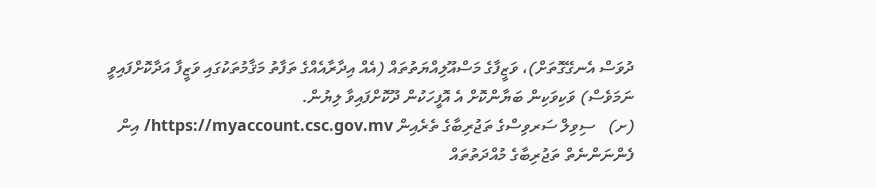ދުވަސް އެނގޭގޮތަށް)، ވަޒީފާގެ މަސްއޫލިއްޔަތުތައް (އެއް އިދާރާއެއްގެ ތަފާތު މަޤާމުތަކުގައި ވަޒީފާ އަދާކޮށްފައިވީ ނަމަވެސް) ވަކިވަކިން ބަޔާންކޮށް އެ އޮފީހަކުން ދޫކޮށްފައިވާ ލިޔުން.
(ށ)   ސިވިލް ސަރވިސްގެ ތަޖުރިބާގެ ތެރެއިން https://myaccount.csc.gov.mv/ އިން ފެންނަންނެތް ތަޖުރިބާގެ މުއްދަތުތައް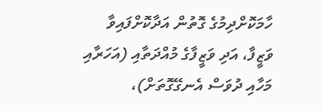ހާމަކޮށްދިމުގެ ގޮތުން އަދާކޮށްފައިވާ ވަޒީފާ، އަދި ވަޒީފާގެ މުއްދަތާއި (އަހަރާއި މަހާއި ދުވަސް އެނގޭގޮތަށް)،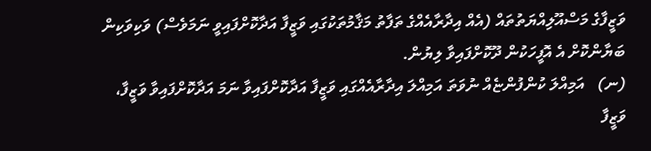ވަޒީފާގެ މަސްއޫލިއްޔަތުތައް (އެއް އިދާރާއެއްގެ ތަފާތު މަޤާމުތަކުގައި ވަޒީފާ އަދާކޮށްފައިވީ ނަމަވެސް) ވަކިވަކިން ބަޔާންކޮށް އެ އޮފީހަކުން ދޫކޮށްފައިވާ ލިޔުން.
(ނ)   އަމިއްލަ ކުންފުންޏެއް ނުވަތަ އަމިއްލަ އިދާރާއެއްގައި ވަޒީފާ އަދާކޮށްފައިވާ ނަމަ އަދާކޮށްފައިވާ ވަޒީފާ، ވަޒީފާ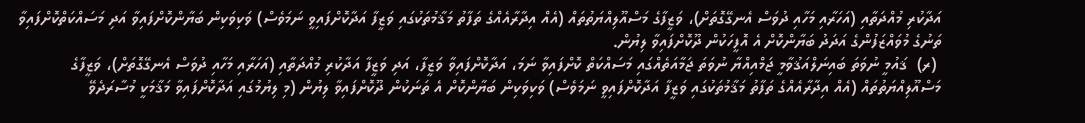އަދާކުރި މުއްދަތާއި (އަހަރާއި މަހާއި ދުވަސް އެނގޭގޮތަށް)، ވަޒީފާގެ މަސްއޫލިއްޔަތުތައް (އެއް އިދާރާއެއްގެ ތަފާތު މަޤާމުތަކުގައި ވަޒީފާ އަދާކޮށްފައިވީ ނަމަވެސް) ވަކިވަކިން ބަޔާންކޮށްފައިވާ އަދި މަސައްކަތްކޮށްފައިވާ ތަނުގެ މުވައްޒަފުންގެ އަދަދު ބަޔާންކޮށް އެ އޮފީހަކުން ދޫކޮށްފައިވާ ލިޔުން.
 (ރ)  ޤައުމީ ނުވަތަ ބައިނަލްއަޤުވާމީ ޖަމްއިއްޔާ ނުވަތަ ޖަމާއަތެއްގައި މަސައްކަތް ކޮށްފައިވާ ނަމަ، އަދާކޮށްފައިވާ ވަޒީފާ، އަދި ވަޒީފާ އަދާކުރި މުއްދަތާއި (އަހަރާއި މަހާއި ދުވަސް އެނގޭގޮތަށް)، ވަޒީފާގެ މަސްއޫލިއްޔަތުތައް (އެއް އިދާރާއެއްގެ ތަފާތު މަޤާމުތަކުގައި ވަޒީފާ އަދާކޮށްފައިވީ ނަމަވެސް) ވަކިވަކިން ބަޔާންކޮށް އެ ތަނަކުން ދޫކޮށްފައިވާ ލިޔުން (މި ލިޔުމުގައި އަދާކޮށްފައިވާ މަޤާމަކީ މުސާރަދެވޭ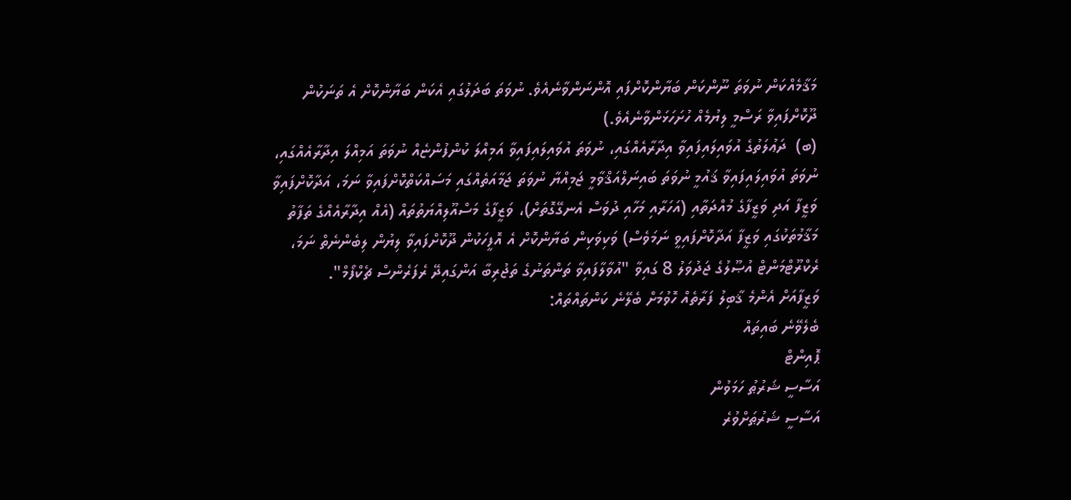މަޤާމެއްކަން ނުވަތަ ނޫންކަން ބަޔާންކޮށްފައި އޮންނަންވާނެއެވެ. ނުވަތަ ބަދަލުގައި އެކަން ބަޔާންކޮށް އެ ތަނަކުން ދޫކޮށްފައިވާ ރަސްމީ ލިޔުމެއް ހުށަހަޅަންވާނެއެވެ.)
(ބ)  ދަޢުލަތުގެ އުވައިލައިފައިވާ އިދާރާއެއްގައި، ނުވަތަ އުވައިލައިފައިވާ އަމިއްލަ ކުންފުންޏެއް ނުވަތަ އަމިއްލަ އިދާރާއެއްގައި، ނުވަތަ އުވައިލައިފައިވާ ޤައުމީ ނުވަތަ ބައިނަލްއަޤްވާމީ ޖަމިއްޔާ ނުވަތަ ޖަމާއަތެއްގައި މަސައްކަތްކޮށްފައިވާ ނަމަ، އަދާކޮށްފައިވާ ވަޒީފާ އަދި ވަޒީފާގެ މުއްދަތާއި (އަހަރާއި މަހާއި ދުވަސް އެނގޭގޮތަށް)، ވަޒީފާގެ މަސްއޫލިއްޔަތުތައް (އެއް އިދާރާއެއްގެ ތަފާތު މަޤާމުތަކުގައި ވަޒީފާ އަދާކޮށްފައިވީ ނަމަވެސް) ވަކިވަކިން ބަޔާންކޮށް އެ އޮފީހަކުން ދޫކޮށްފައިވާ ލިޔުން ލިބެންނެތް ނަމަ، ރެކްރޫޓްމަންޓް އުޞޫލުގެ ޖަދުވަލު 8 ގައިވާ "އުވާލާފައިވާ ތަންތަނުގެ ތަޖުރިބާ އަންގައިދޭ ރެފަރެންސް ޗެކްފޯމް".
ވަޒީފާއަށް އެންމެ ޤާބިލު ފަރާތެއް ހޮވުމަށް ބެލޭނެ ކަންތައްތައް:
ބެލެވޭނެ ބައިތައް
ޕޮއިންޓް
އަސާސީ ޝަރުޠު ހަމަވުން
އަސާސީ ޝަރުޠަށްވުރެ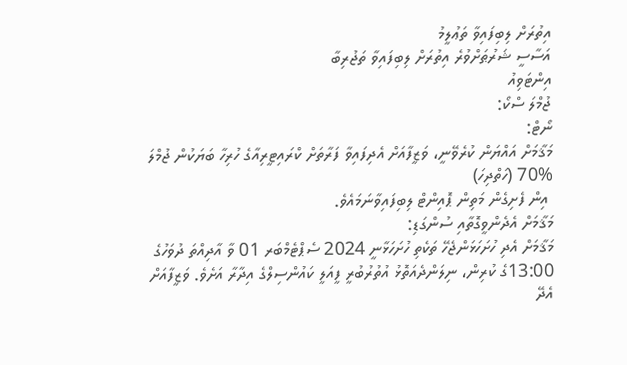އިތުރަށް ލިބިފައިވާ ތަޢުލީމު
އަސާސީ ޝަރުޠަށްވުރެ އިތުރަށް ލިބިފައިވާ ތަޖުރިބާ
އިންޓަވިއު
ޖުމްލަ ސްކޯ:
ނޯޓް:
މަޤާމަށް އައްޔަން ކުރެވޭނީ، ވަޒީފާއަށް އެދިފައިވާ ފަރާތަށް ކްރައިޓީރިއާގެ ހުރިހާ ބަޔަކުން ޖުމްލަ  %70 (ހަތްދިހަ)
 އިން ފެށިގެން މަތިން ޕޮއިންޓް ލިބިފައިވާނަމައެވެ.
މަޤާމަށް އެދެންވީގޮތާއި ސުންގަޑި:
މަޤާމަށް އެދި ހުށަހަޅަންޖެހޭ ތަކެތި ހުށަހަޅާނީ 2024 ސެޕްޓެމްބަރ 01 ވާ އާދިއްތަ ދުވަހުގެ 13:00ގެ ކުރިން، ނިލަންދެއަތޮޅު އުތުރުބުރީ ފީއަލީ ކައުންސިލްގެ އިދާރާ އަށެވެ. ވަޒީފާއަށް އެދޭ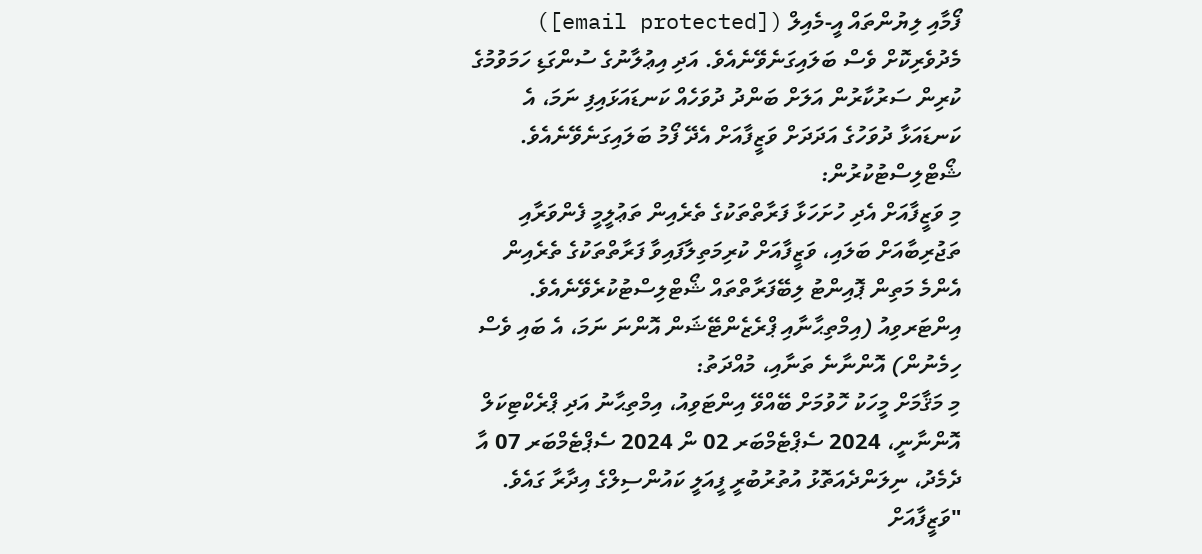ފޯމާއި ލިޔުންތައް އީ-މެއިލް ([email protected]) މެދުވެރިކޮށް ވެސް ބަލައިގަނެވޭނެއެވެ. އަދި އިޢުލާނުގެ ސުންގަޑި ހަމަވުމުގެ ކުރިން ސަރުކާރުން އަލަށް ބަންދު ދުވަހެއް ކަނޑައަޅައިފި ނަމަ، އެ ކަނޑައަޅާ ދުވަހުގެ އަދަދަށް ވަޒީފާއަށް އެދޭ ފޯމު ބަލައިގަނެވޭނެއެވެ.
ޝޯޓްލިސްޓުކުރުން:
މި ވަޒީފާއަށް އެދި ހުށަހަޅާ ފަރާތްތަކުގެ ތެރެއިން ތަޢުލީމީ ފެންވަރާއި ތަޖުރިބާއަށް ބަލައި، ވަޒީފާއަށް ކުރިމަތިލާފައިވާ ފަރާތްތަކުގެ ތެރެއިން އެންމެ މަތިން ޕޮއިންޓު ލިބޭފަރާތްތައް ޝޯޓްލިސްޓުކުރެވޭނެއެވެ.
އިންޓަރވިއު (އިމްތިޙާނާއި ޕްރެޒެންޓޭޝަން އޮންނަ ނަމަ، އެ ބައި ވެސް ހިމެނުން) އޮންނާނެ ތަނާއި، މުއްދަތު:
މި މަޤާމަށް މީހަކު ހޮވުމަށް ބޭއްވޭ އިންޓަވިއު، އިމްތިޙާނު އަދި ޕްރެކްޓިކަލް އޮންނާނީ، 2024 ސެޕްޓެމްބަރ 02 ން 2024 ސެޕްޓެމްބަރ 07 އާ ދެމެދު، ނިލަންދެއަތޮޅު އުތުރުބުރީ ފީއަލީ ކައުންސިލްގެ އިދާރާ ގައެވެ.
"ވަޒީފާއަށް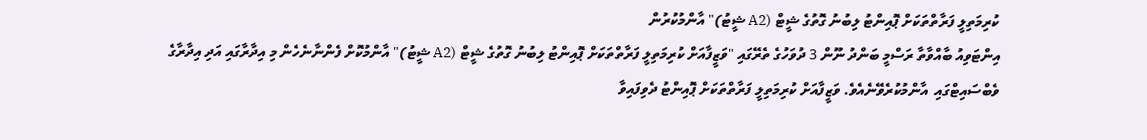ކުރިމަތިލީ ފަރާތްތަކަށް ޕޮއިންޓު ލިބުނު ގޮތުގެ ޝީޓް (A2 ޝީޓު)" އާންމުކުރުން
އިންޓަވިއު ބާއްވާތާ ރަސްމީ ބަންދު ނޫން 3 ދުވަހުގެ ތެރޭގައި "ވަޒީފާއަށް ކުރިމަތިލީ ފަރާތްތަކަށް ޕޮއިންޓު ލިބުނު ގޮތުގެ ޝީޓް (A2 ޝީޓު)" އާންމުކޮށް ފެންނާނެހެން މި އިދާރާގައި އަދި އިދާރާގެ ވެބްސައިޓްގައި  އާންމުކުރެވޭނެއެވެ. ވަޒީފާއަށް ކުރިމަތިލީ ފަރާތްތަކަށް ޕޮއިންޓު ދެވިފައިވާ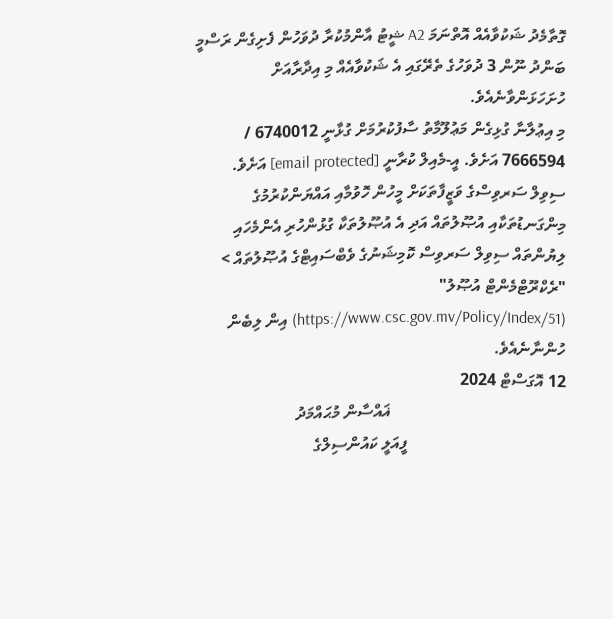ގޮތާމެދު ޝަކުވާއެއް އޮތްނަމަ A2 ޝީޓު އާންމުކުރާ ދުވަހުން ފެށިގެން ރަސްމީ ބަންދު ނޫން 3 ދުވަހުގެ ތެރޭގައި އެ ޝަކުވާއެއް މި އިދާރާއަށް ހުށަހަޅަންވާނެއެވެ.
މި އިޢުލާނާ ގުޅިގެން މަޢުލޫމާތު ސާފުކުރުމަށް ގުޅާނީ 6740012 / 7666594 އަށެވެ. އީ-މެއިލް ކުރާނީ [email protected] އަށެވެ.
ސިވިލް ސަރވިސްގެ ވަޒީފާތަކަށް މީހުން ހޮވުމާއި އައްޔަންކުރުމުގެ މިންގަނޑުތަކާއި އުޞޫލުތައް އަދި އެ އުޞޫލުތަކާ ގުޅުންހުރި އެންމެހައި ލިޔުންތައް ސިވިލް ސަރވިސް ކޮމިޝަނުގެ ވެބްސައިޓްގެ އުޞޫލުތައް > "ރެކްރޫޓްމެންޓް އުޞޫލު" (https://www.csc.gov.mv/Policy/Index/51) އިން ލިބެން ހުންނާނެއެވެ.
12 އޮގަސްޓް 2024
                                          ޣައްސާން މުޙައްމަދު
                                      ފީއަލީ ކައުންސިލްގެ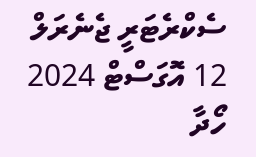ސެކްރެޓަރީ ޖެނެރަލް
12 އޮގަސްޓް 2024
ހޯދާ